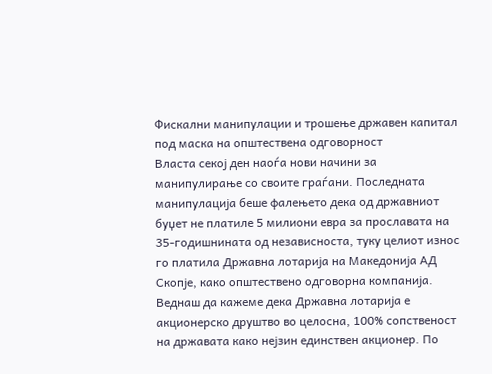Фискални манипулации и трошење државен капитал под маска на општествена одговорност
Власта секој ден наоѓа нови начини за манипулирање со своите граѓани. Последната манипулација беше фалењето дека од државниот буџет не платиле 5 милиони евра за прославата на 35-годишнината од независноста, туку целиот износ го платила Државна лотарија на Македонија АД Скопје, како општествено одговорна компанија. Веднаш да кажеме дека Државна лотарија е акционерско друштво во целосна, 100% сопственост на државата како нејзин единствен акционер. По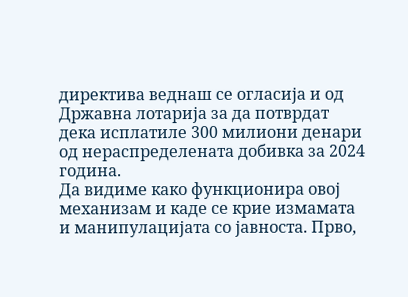директива веднаш се огласија и од Државна лотарија за да потврдат дека исплатиле 300 милиони денари од нераспределената добивка за 2024 година.
Да видиме како функционира овој механизам и каде се крие измамата и манипулацијата со јавноста. Прво,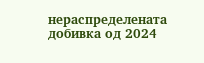нераспределената добивка од 2024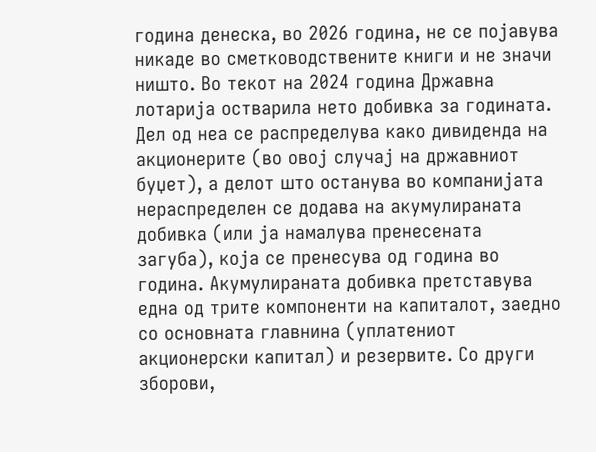година денеска, во 2026 година, не се појавува никаде во сметководствените книги и не значи ништо. Во текот на 2024 година Државна лотарија остварила нето добивка за годината. Дел од неа се распределува како дивиденда на акционерите (во овој случај на државниот буџет), а делот што останува во компанијата нераспределен се додава на акумулираната добивка (или ја намалува пренесената загуба), која се пренесува од година во година. Акумулираната добивка претставува една од трите компоненти на капиталот, заедно со основната главнина (уплатениот акционерски капитал) и резервите. Со други зборови,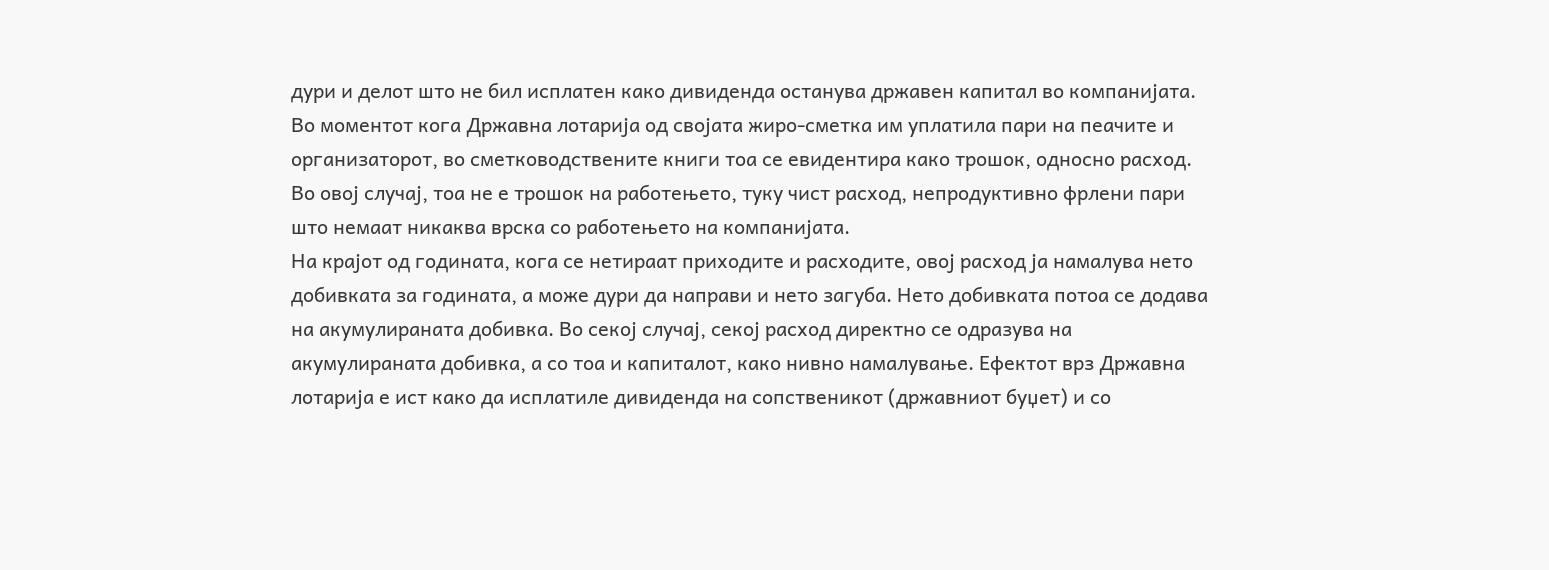дури и делот што не бил исплатен како дивиденда останува државен капитал во компанијата.
Во моментот кога Државна лотарија од својата жиро-сметка им уплатила пари на пеачите и организаторот, во сметководствените книги тоа се евидентира како трошок, односно расход. Во овој случај, тоа не е трошок на работењето, туку чист расход, непродуктивно фрлени пари што немаат никаква врска со работењето на компанијата.
На крајот од годината, кога се нетираат приходите и расходите, овој расход ја намалува нето добивката за годината, а може дури да направи и нето загуба. Нето добивката потоа се додава на акумулираната добивка. Во секој случај, секој расход директно се одразува на акумулираната добивка, а со тоа и капиталот, како нивно намалување. Ефектот врз Државна лотарија е ист како да исплатиле дивиденда на сопственикот (државниот буџет) и со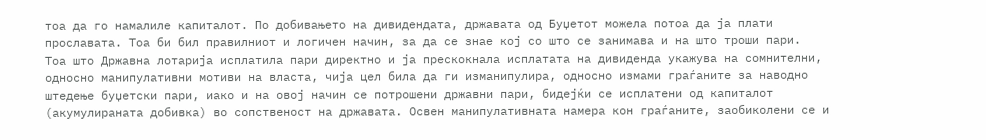тоа да го намалиле капиталот. По добивањето на дивидендата, државата од Буџетот можела потоа да ја плати прославата. Тоа би бил правилниот и логичен начин, за да се знае кој со што се занимава и на што троши пари.
Тоа што Државна лотарија исплатила пари директно и ја прескокнала исплатата на дивиденда укажува на сомнителни, односно манипулативни мотиви на власта, чија цел била да ги изманипулира, односно измами граѓаните за наводно штедење буџетски пари, иако и на овој начин се потрошени државни пари, бидејќи се исплатени од капиталот (акумулираната добивка) во сопственост на државата. Освен манипулативната намера кон граѓаните, заобиколени се и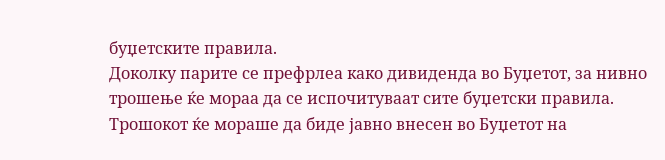буџетските правила.
Доколку парите се префрлеа како дивиденда во Буџетот, за нивно трошење ќе мораа да се испочитуваат сите буџетски правила. Трошокот ќе мораше да биде јавно внесен во Буџетот на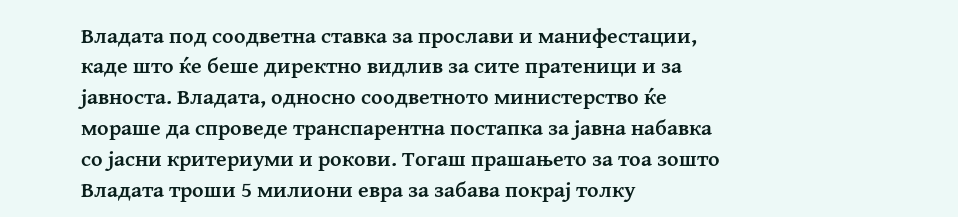Владата под соодветна ставка за прослави и манифестации, каде што ќе беше директно видлив за сите пратеници и за јавноста. Владата, односно соодветното министерство ќе мораше да спроведе транспарентна постапка за јавна набавка со јасни критериуми и рокови. Тогаш прашањето за тоа зошто Владата троши 5 милиони евра за забава покрај толку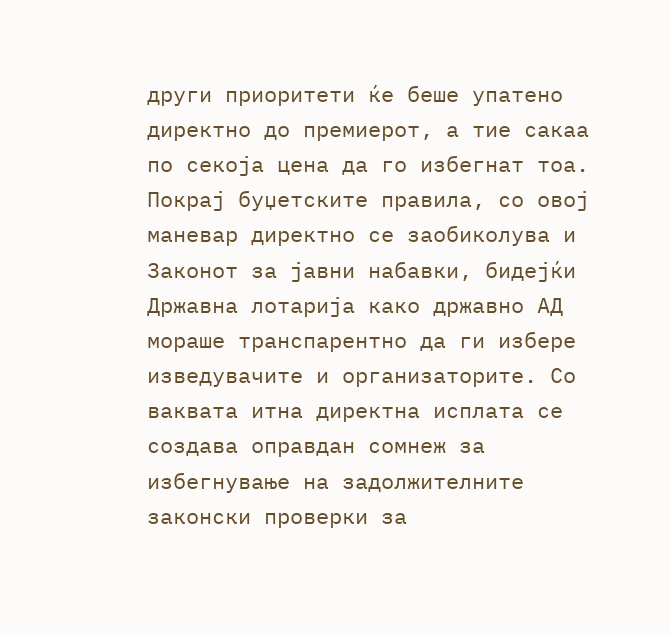други приоритети ќе беше упатено директно до премиерот, а тие сакаа по секоја цена да го избегнат тоа.
Покрај буџетските правила, со овој маневар директно се заобиколува и Законот за јавни набавки, бидејќи Државна лотарија како државно АД мораше транспарентно да ги избере изведувачите и организаторите. Со ваквата итна директна исплата се создава оправдан сомнеж за избегнување на задолжителните законски проверки за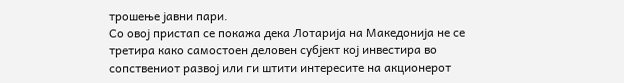трошење јавни пари.
Со овој пристап се покажа дека Лотарија на Македонија не се третира како самостоен деловен субјект кој инвестира во сопствениот развој или ги штити интересите на акционерот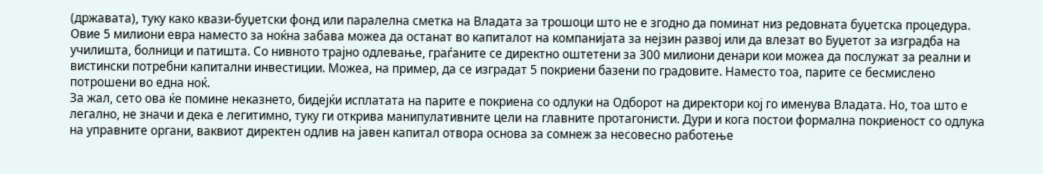(државата), туку како квази-буџетски фонд или паралелна сметка на Владата за трошоци што не е згодно да поминат низ редовната буџетска процедура. Овие 5 милиони евра наместо за ноќна забава можеа да останат во капиталот на компанијата за нејзин развој или да влезат во Буџетот за изградба на училишта, болници и патишта. Со нивното трајно одлевање, граѓаните се директно оштетени за 300 милиони денари кои можеа да послужат за реални и вистински потребни капитални инвестиции. Можеа, на пример, да се изградат 5 покриени базени по градовите. Наместо тоа, парите се бесмислено потрошени во една ноќ.
За жал, сето ова ќе помине неказнето, бидејќи исплатата на парите е покриена со одлуки на Одборот на директори кој го именува Владата. Но, тоа што е легално, не значи и дека е легитимно, туку ги открива манипулативните цели на главните протагонисти. Дури и кога постои формална покриеност со одлука на управните органи, ваквиот директен одлив на јавен капитал отвора основа за сомнеж за несовесно работење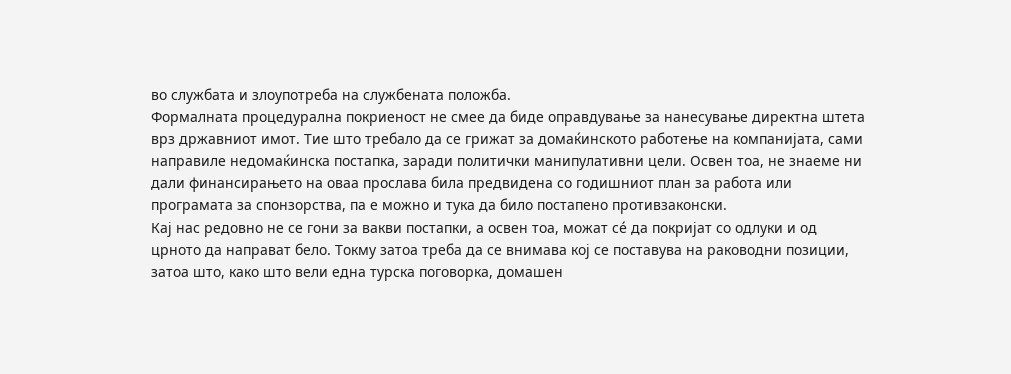во службата и злоупотреба на службената положба.
Формалната процедурална покриеност не смее да биде оправдување за нанесување директна штета врз државниот имот. Тие што требало да се грижат за домаќинското работење на компанијата, сами направиле недомаќинска постапка, заради политички манипулативни цели. Освен тоа, не знаеме ни дали финансирањето на оваа прослава била предвидена со годишниот план за работа или програмата за спонзорства, па е можно и тука да било постапено противзаконски.
Кај нас редовно не се гони за вакви постапки, а освен тоа, можат сé да покријат со одлуки и од црното да направат бело. Токму затоа треба да се внимава кој се поставува на раководни позиции, затоа што, како што вели една турска поговорка, домашен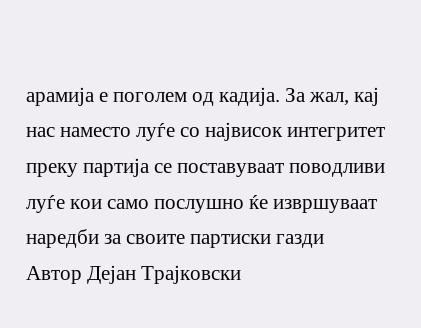арамија е поголем од кадија. За жал, кај нас наместо луѓе со највисок интегритет преку партија се поставуваат поводливи луѓе кои само послушно ќе извршуваат наредби за своите партиски газди
Автор Дејан Трајковски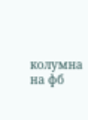колумна на фб